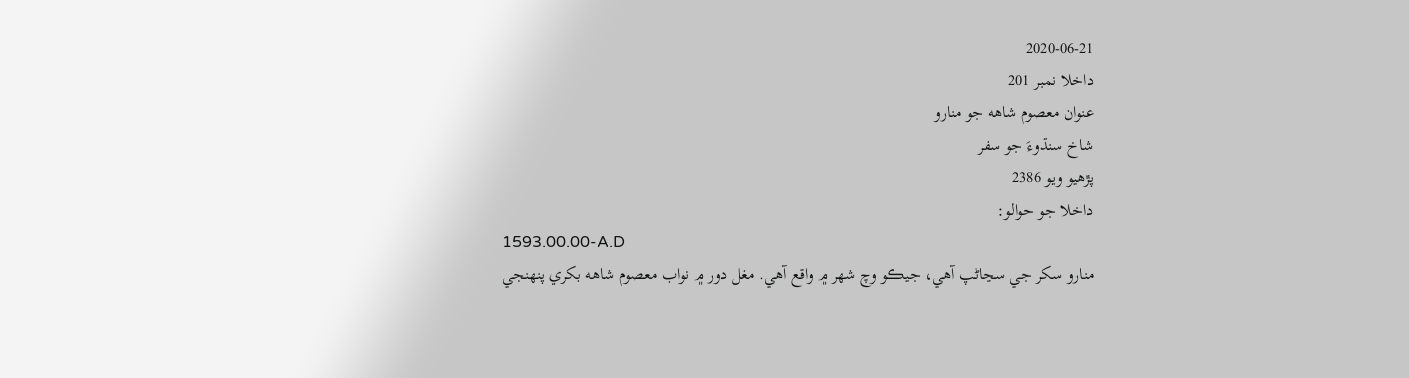2020-06-21
داخلا نمبر 201
عنوان معصوم شاهه جو منارو
شاخ سنڌوءَ جو سفر
پڙهيو ويو 2386
داخلا جو حوالو:
1593.00.00-A.D
منارو سکر جي سڃاڻپ آهي، جيڪو وچ شهر ۾ واقع آهي. مغل دور ۾ نواب معصوم شاهه بکري پنهنجي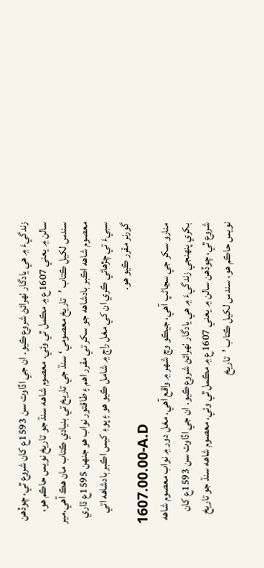زندگيءَ ۾ هي يادگار ٺهرائڻ شروع ڪيو. ان جي اڏاوت سن 1593ع کان شروع ٿي، چوڏهن سالن ۾ يعني 1607ع ۾ مڪمل ٿي وئي. معصوم شاهه سنڌ جو تاريخ نويس حاڪم هو، سندس لکيل ڪتاب ’تاريخ معصومي‘ سنڌ جي تاريخ تي بنيادي ڪتاب مان هڪ آهي.مير معصوم شاهه اڪبر بادشاهه جو سکر تي مقرر اهم ۽ طاقتور نواب هو جنهن 1595ع ڌاري سبيءَ تي چڙهائي ڪري ان کي مغل راڄ ۾ شامل ڪيو هو ۽ پوءِ کيس اڪبر بادشاهه اتي گورنر مقرر ڪيو هو.
1607.00.00-A.D
منارو سکر جي سڃاڻپ آهي، جيڪو وچ شهر ۾ واقع آهي. مغل دور ۾ نواب معصوم شاهه بکري پنهنجي زندگيءَ ۾ هي يادگار ٺهرائڻ شروع ڪيو. ان جي اڏاوت سن 1593ع کان شروع ٿي، چوڏهن سالن ۾ يعني 1607ع ۾ مڪمل ٿي وئي. معصوم شاهه سنڌ جو تاريخ نويس حاڪم هو، سندس لکيل ڪتاب ’تاريخ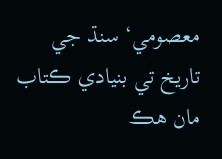معصومي‘ سنڌ جي تاريخ تي بنيادي ڪتاب مان هڪ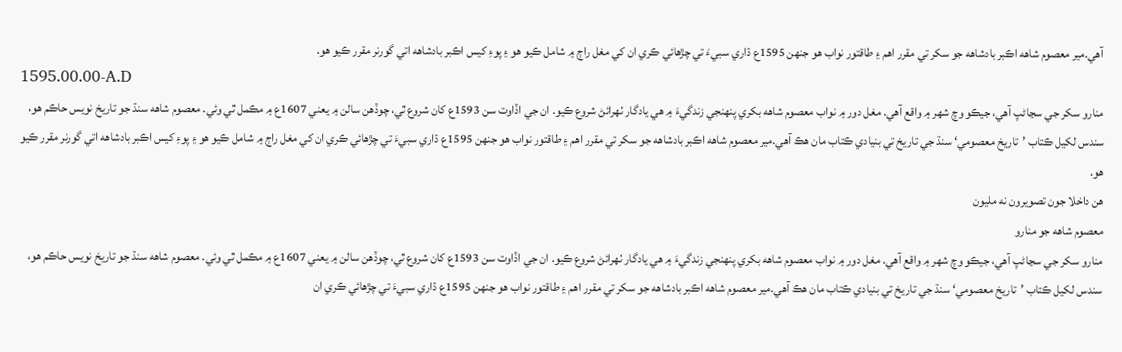آهي.مير معصوم شاهه اڪبر بادشاهه جو سکر تي مقرر اهم ۽ طاقتور نواب هو جنهن 1595ع ڌاري سبيءَ تي چڙهائي ڪري ان کي مغل راڄ ۾ شامل ڪيو هو ۽ پوءِ کيس اڪبر بادشاهه اتي گورنر مقرر ڪيو هو.
1595.00.00-A.D
منارو سکر جي سڃاڻپ آهي، جيڪو وچ شهر ۾ واقع آهي. مغل دور ۾ نواب معصوم شاهه بکري پنهنجي زندگيءَ ۾ هي يادگار ٺهرائڻ شروع ڪيو. ان جي اڏاوت سن 1593ع کان شروع ٿي، چوڏهن سالن ۾ يعني 1607ع ۾ مڪمل ٿي وئي. معصوم شاهه سنڌ جو تاريخ نويس حاڪم هو، سندس لکيل ڪتاب ’تاريخ معصومي‘ سنڌ جي تاريخ تي بنيادي ڪتاب مان هڪ آهي.مير معصوم شاهه اڪبر بادشاهه جو سکر تي مقرر اهم ۽ طاقتور نواب هو جنهن 1595ع ڌاري سبيءَ تي چڙهائي ڪري ان کي مغل راڄ ۾ شامل ڪيو هو ۽ پوءِ کيس اڪبر بادشاهه اتي گورنر مقرر ڪيو هو.
هن داخلا جون تصويرون نه مليون
معصوم شاهه جو منارو
منارو سکر جي سڃاڻپ آهي، جيڪو وچ شهر ۾ واقع آهي. مغل دور ۾ نواب معصوم شاهه بکري پنهنجي زندگيءَ ۾ هي يادگار ٺهرائڻ شروع ڪيو. ان جي اڏاوت سن 1593ع کان شروع ٿي، چوڏهن سالن ۾ يعني 1607ع ۾ مڪمل ٿي وئي. معصوم شاهه سنڌ جو تاريخ نويس حاڪم هو، سندس لکيل ڪتاب ’تاريخ معصومي‘ سنڌ جي تاريخ تي بنيادي ڪتاب مان هڪ آهي.مير معصوم شاهه اڪبر بادشاهه جو سکر تي مقرر اهم ۽ طاقتور نواب هو جنهن 1595ع ڌاري سبيءَ تي چڙهائي ڪري ان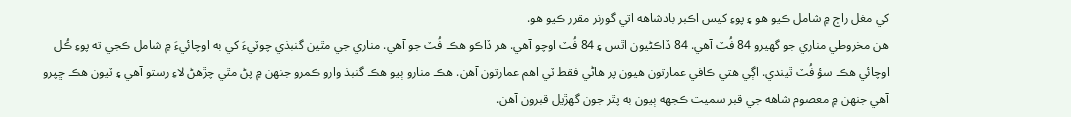کي مغل راڄ ۾ شامل ڪيو هو ۽ پوءِ کيس اڪبر بادشاهه اتي گورنر مقرر ڪيو هو.
هن مخروطي مناري جو گهيرو 84 فُٽ آهي. 84 ڏاڪڻيون اٿس ۽ 84 فُٽ اوچو آهي. هر ڏاڪو هڪ فُٽ جو آهي. مناري جي مٿين گنبذي چوٽيءَ کي به اوچائيءَ ۾ شامل ڪجي ته پوءِ ڪُل اوچائي هڪ سؤ فُٽ ٿيندي. اڳي هتي ڪافي عمارتون هيون پر هاڻي فقط ٽي اهم عمارتون آهن. هڪ منارو ٻيو هڪ گنبذ وارو ڪمرو جنهن ۾ پڻ مٿي چڙهڻ لاءِ رستو آهي ۽ ٽيون هڪ ڇپرو آهي جنهن ۾ معصوم شاهه جي قبر سميت ڪجهه ٻيون به پٿر جون گهڙيل قبرون آهن.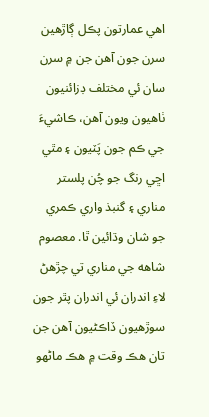اهي عمارتون پڪل ڳاڙهين سرن جون آهن جن ۾ سرن سان ئي مختلف ڊزائنيون ٺاهيون ويون آهن، ڪاشيءَ جي ڪم جون پَٽيون ۽ مٿي اڇي رنگ جو چُن پلستر مناري ۽ گنبذ واري ڪمري جو شان وڌائين ٿا. معصوم شاهه جي مناري تي چڙهڻ لاءِ اندران ئي اندران پٿر جون سوڙهيون ڏاڪڻيون آهن جن تان هڪ وقت ۾ هڪ ماڻهو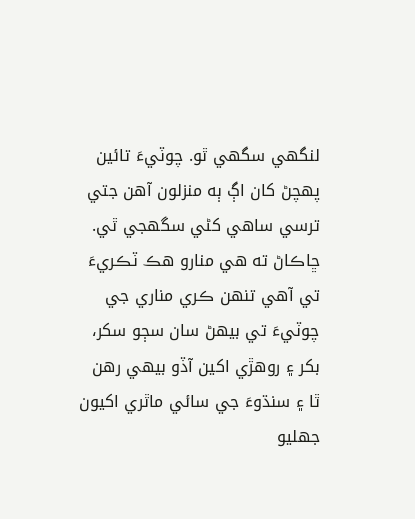لنگهي سگهي ٿو. چوٽيءَ تائين پهچڻ کان اڳ ٻه منزلون آهن جتي ترسي ساهي کڻي سگهجي ٿي. ڇاڪاڻ ته هي منارو هڪ ٽڪريءَ تي آهي تنهن ڪري مناري جي چوٽيءَ تي بيهڻ سان سڄو سکر، بکر ۽ روهڙي اکين آڏو بيهي رهن ٿا ۽ سنڌوءَ جي سائي ماٿري اکيون جهليو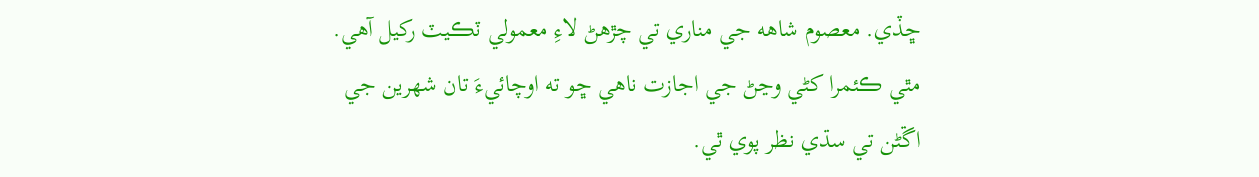ڇڏي. معصوم شاهه جي مناري تي چڙهڻ لاءِ معمولي ٽڪيٽ رکيل آهي. مٿي ڪئمرا کڻي وڃڻ جي اجازت ناهي ڇو ته اوچائيءَ تان شهرين جي اڱڻن تي سڌي نظر پوي ٿي.